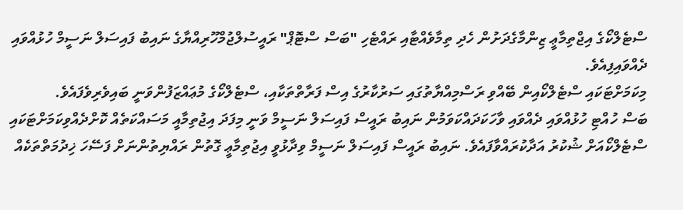ސްޓެލްކޯގެ އިޖްތިމާޢީ ޒިންމާގެދަށުން ހެދި ތިމާވެއްޓާއި ރައްޓެހި "ބަސް ސްޓޮޕް" ރައީސުލްޖުމްހޫރިއްޔާގެ ނައިބު ފައިސަލް ނަސީމް ހުޅުއްވައި ދެއްވައިފިއެވެ.
މިކަމަށްޓަކައި ސްޓެލްކޯއިން ބޭއްވި ރަސްމިއްޔާތުގައި ސަރުކާރުގެ އިސް ފަރާތްތަކާއި، ސްޓެލްކޯގެ މުޢައްޒަފުންވަނީ ބައިވެރިވެފައެވެ.
ބަސް ހުއްޓި ހުޅުއްވައި ދެއްވައި ވާހަކަދައްކަވަމުން ނައިބު ރައީސް ފައިސަލް ނަސީމް ވަނީ މިފަދަ އިޖުތިމާއީ މަސައްކަތެއް ކޮށްދެއްވިކަމަށްޓަކައި ސްޓެލްކޯއަށް ޝުކުރު އަދާކުރައްވާފައެވެ. ނައިބު ރައީސް ފައިސަލް ނަސީމް ވިދާޅުވީ އިޖުތިމާޢީ ގޮތުން ރައްޔިތުންނަށް ފަސޭހަ ޚިދުމަތްތަކެއް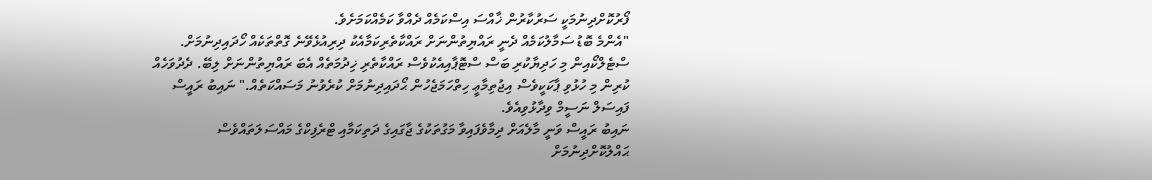ފޯރުކޮށްދިނުމަކީ ސަރުކާރުން ޚާއްސަ އިސްކަމެއް ދެއްވާ ކަމެއްކަމަށެވެ.
"އެންމެ ބޮޑު ސަމާލުކަމެއް ދެނީ ރައްޔިތުންނަށް ރައްކާތެރިކަމާއެކު ދިރިއުޅެވޭނެ ގޮތްތަކެއް ހޯދައިދިނުމަށް. ސްޓެލްކޯއިން މި ހަދިޔާކުރި ބަސް ސްޓޮޕާއިއެކުވެސް ރައްކާތެރި ޚިދުމަތެއް އެބަ ރައްޔިތުންނަށް ލިބޭ. ދެދުވަހެއް ކުރިން މި ހުޅުވި ޕާކަކީވެސް އިޖުތިމާޢީ ހިތްހަމަޖެހުން ޙޯދައިދިނުމަށް ކުރެވުނު މަސައްކަތެއް." ނައިބު ރައީސް ފައިސަލް ނަސީމް ވިދާޅުވިއެވެ.
ނައިބު ރައީސް ވަނީ މާލެއަށް ދިމާވެފައިވާ މަގުތަކުގެ ޖާގައިގެ ދަތިކަމާއި ޓްރެފިކްގެ މައްސަލަތައްވެސް ޙައްލުކޮށްދިނުމަށް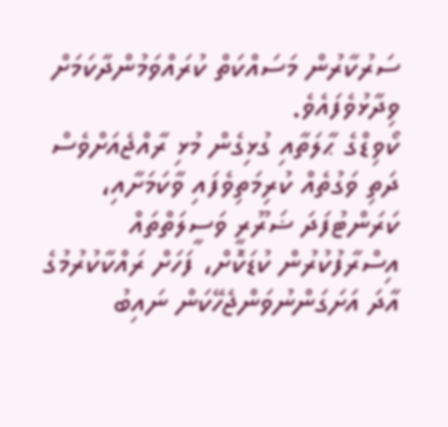ސަރުކާރުން މަސައްކަތް ކުރައްވަމުންދާކަމަށް ވިދާޅުވެފައެވެ.
ކޯވިޑްގެ ޙާލަތާއި ގުޅިގެން މުޅި ރާއްޖެއަށްވެސް ދަތި ވަގުތެއް ކުރިމަތިވެފައި ވާކަމަށާއި، ކަރަންޓުފަދަ ޟަރޫރީ ވަސީލަތްތައް އިސްރާފުކުރުން ކުޑަކޮށް، ފަހަށް ރައްކާކުރުމުގެ އާދަ އަށަގަންނުވަންޖެހޭކަން ނައިބު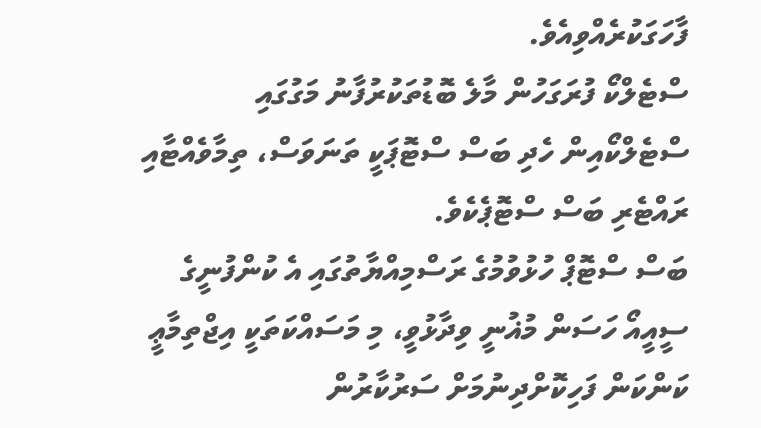ފާހަގަކުރެއްވިއެވެ.
ސްޓެލްކޯ ފުރަގަހުން މާލެ ބޮޑުތަކުރުފާނު މަގުގައި ސްޓެލްކޯއިން ހެދި ބަސް ސްޓޮޕަކީ ތަނަވަސް، ތިމާވެއްޓާއި ރައްޓެރި ބަސް ސްޓޮޕެކެވެ.
ބަސް ސްޓޮޕް ހުޅުވުމުގެ ރަސްމިއްޔާތުގައި އެ ކުންފުނީގެ ސީއީއޯ ހަސަން މުޣުނީ ވިދާޅުވީ، މި މަސައްކަތަކީ އިޖްތިމާޢީ ކަންކަން ފަހިކޮށްދިނުމަށް ސަރުކާރުން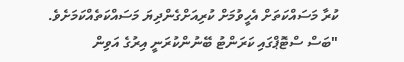ކުރާ މަސައްކަތަށް އެހީވުމަށް ކުރިއަށްގެންދިޔަ މަސައްކަތެއްކަމަށެވެ.
"ބަސް ސްޓޮޕްގައި ކަރަންޓު ބޭނުންކުރަނީ އިރުގެ އަވިން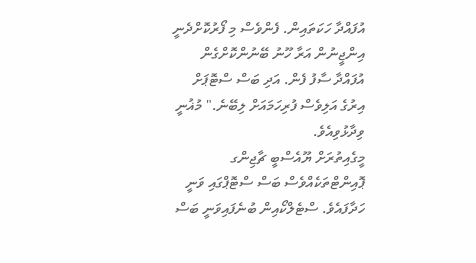އުފައްދާ ހަކަތައިން. ފެންވެސް މި ފޯރުކޮށްދެނީ އިންޖީނުން އަރާ ހޫނު ބޭނުންކޮށްގެން އުފައްދާ ސާފު ފެން. އަދި ބަސް ސްޓޮޕަށް އިރުގެ އަލިވެސް ފުރިހަމައަށް ލިބޭނެ." މުޣުނީ ވިދާޅުވިއެވެ.
މީގެއިތުރަށް ޔޫއެސްބީ ޗާޖިންގ ޕޮއިންޓްތަކެއްވެސް ބަސް ސްޓޮޕްގައި ވަނީ ހަދާފައެވެ. ސްޓެލްކޯއިން ބުނެފައިވަނީ ބަސް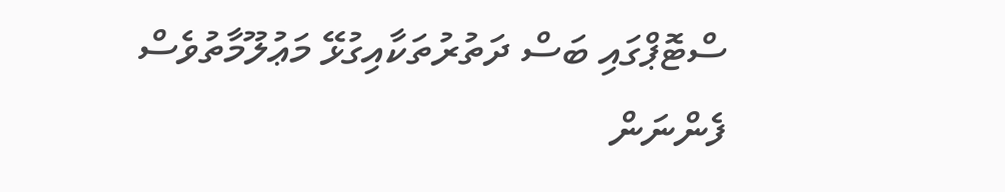ސްޓޮޕްގައި ބަސް ދަތުރުތަކާއިގުޅޭ މަޢުލޫމާތުވެސް ފެންނަން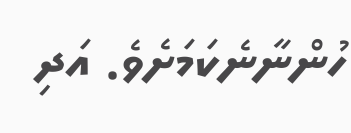ހުންނާނެކަމަށެވެ. އަދި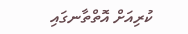ކުރިއަށް އޮތްތާނގައި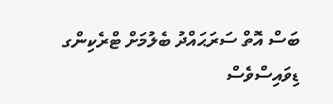ބަސް އޮތް ސަރަޙައްދު ބެލުމަށް ޓްރެކިންގ ޑިވައިސްވެސް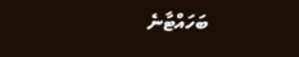ބަހައްޓާނެ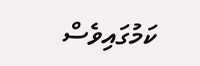ކަމުގައިވެސް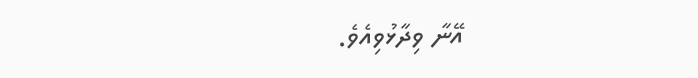އޭނާ ވިދާޅުވިއެވެ.